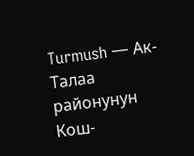Turmush — Ак-Талаа районунун Кош-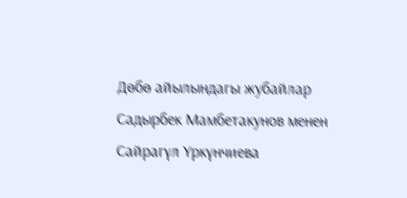Дөбө айылындагы жубайлар Садырбек Мамбетакунов менен Сайрагүл Үркүнчиева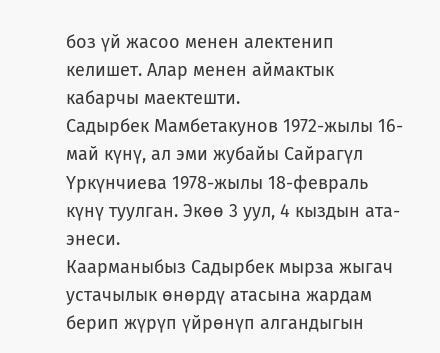боз үй жасоо менен алектенип келишет. Алар менен аймактык кабарчы маектешти.
Садырбек Мамбетакунов 1972-жылы 16-май күнү, ал эми жубайы Сайрагүл Үркүнчиева 1978-жылы 18-февраль күнү туулган. Экөө 3 уул, 4 кыздын ата-энеси.
Каарманыбыз Садырбек мырза жыгач устачылык өнөрдү атасына жардам берип жүрүп үйрөнүп алгандыгын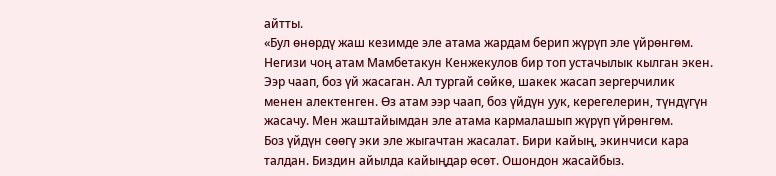айтты.
«Бул өнөрдү жаш кезимде эле атама жардам берип жүрүп эле үйрөнгөм. Негизи чоң атам Мамбетакун Кенжекулов бир топ устачылык кылган экен. Ээр чаап, боз үй жасаган. Ал тургай сөйкө, шакек жасап зергерчилик менен алектенген. Өз атам ээр чаап, боз үйдүн уук, керегелерин, түндүгүн жасачу. Мен жаштайымдан эле атама кармалашып жүрүп үйрөнгөм.
Боз үйдүн сөөгү эки эле жыгачтан жасалат. Бири кайың, экинчиси кара талдан. Биздин айылда кайыңдар өсөт. Ошондон жасайбыз.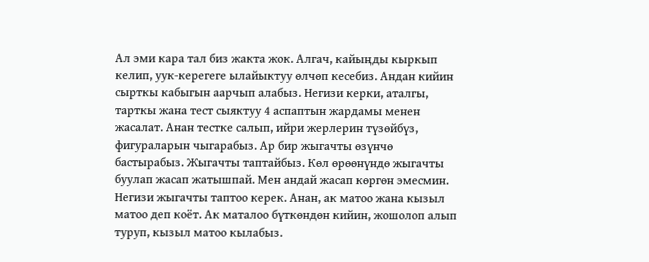Ал эми кара тал биз жакта жок. Алгач, кайыңды кыркып келип, уук-керегеге ылайыктуу өлчөп кесебиз. Андан кийин сырткы кабыгын аарчып алабыз. Негизи керки, аталгы, тарткы жана тест сыяктуу 4 аспаптын жардамы менен жасалат. Анан тестке салып, ийри жерлерин түзөйбүз, фигураларын чыгарабыз. Ар бир жыгачты өзүнчө бастырабыз. Жыгачты таптайбыз. Көл өрөөнүндө жыгачты буулап жасап жатышпай. Мен андай жасап көргөн эмесмин. Негизи жыгачты таптоо керек. Анан, ак матоо жана кызыл матоо деп коёт. Ак маталоо бүткөндөн кийин, жошолоп алып туруп, кызыл матоо кылабыз.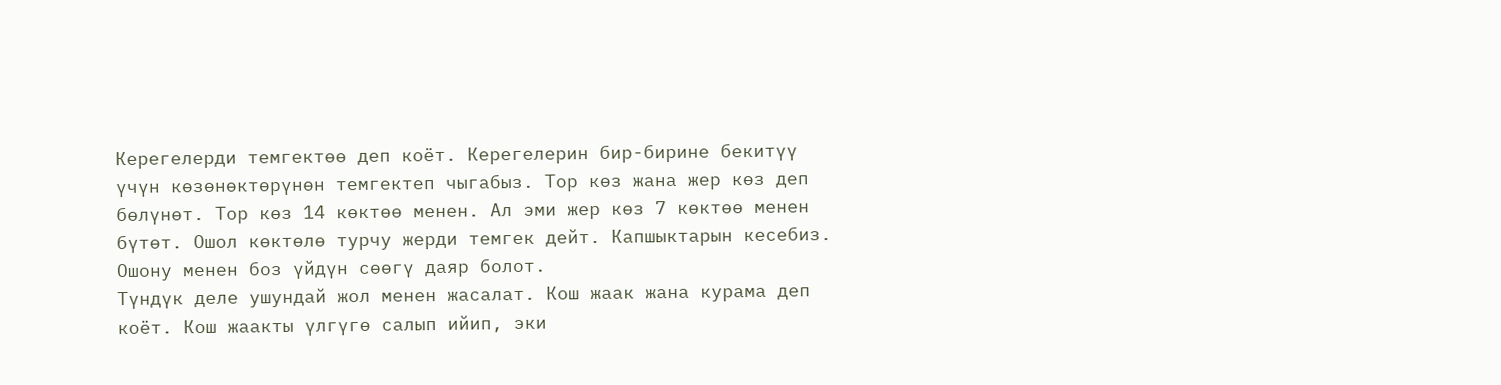Керегелерди темгектөө деп коёт. Керегелерин бир-бирине бекитүү үчүн көзөнөктөрүнөн темгектеп чыгабыз. Тор көз жана жер көз деп бөлүнөт. Тор көз 14 көктөө менен. Ал эми жер көз 7 көктөө менен бүтөт. Ошол көктөлө турчу жерди темгек дейт. Капшыктарын кесебиз. Ошону менен боз үйдүн сөөгү даяр болот.
Түндүк деле ушундай жол менен жасалат. Кош жаак жана курама деп коёт. Кош жаакты үлгүгө салып ийип, эки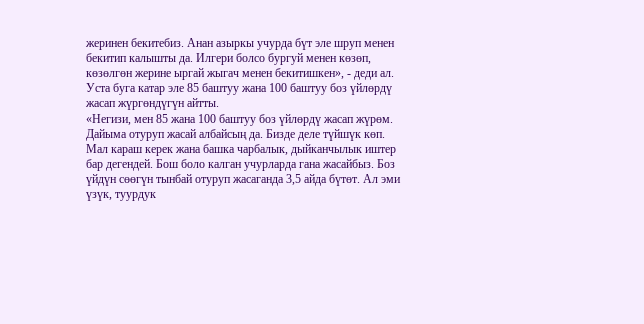жеринен бекитебиз. Анан азыркы учурда бүт эле шруп менен бекитип калышты да. Илгери болсо бургуй менен көзөп, көзөлгөн жерине ыргай жыгач менен бекитишкен», - деди ал.
Уста буга катар эле 85 баштуу жана 100 баштуу боз үйлөрдү жасап жүргөндүгүн айтты.
«Негизи, мен 85 жана 100 баштуу боз үйлөрдү жасап жүрөм. Дайыма отуруп жасай албайсың да. Бизде деле түйшүк көп. Мал караш керек жана башка чарбалык, дыйканчылык иштер бар дегендей. Бош боло калган учурларда гана жасайбыз. Боз үйдүн сөөгүн тынбай отуруп жасаганда 3,5 айда бүтөт. Ал эми үзүк, туурдук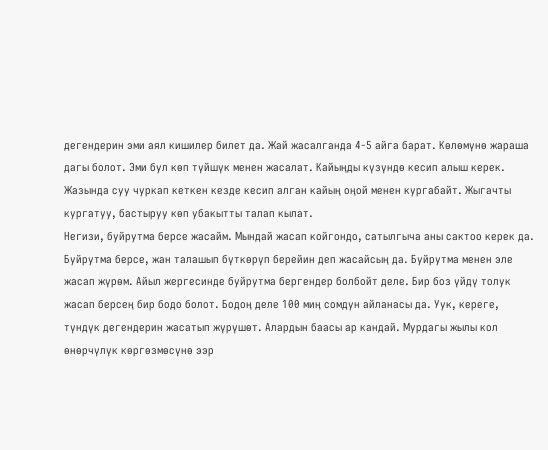дегендерин эми аял кишилер билет да. Жай жасалганда 4-5 айга барат. Көлөмүнө жараша дагы болот. Эми бул көп түйшүк менен жасалат. Кайыңды күзүндө кесип алыш керек. Жазында суу чуркап кеткен кезде кесип алган кайың оңой менен кургабайт. Жыгачты кургатуу, бастыруу көп убакытты талап кылат.
Негизи, буйрутма берсе жасайм. Мындай жасап койгондо, сатылгыча аны сактоо керек да. Буйрутма берсе, жан талашып бүткөрүп берейин деп жасайсың да. Буйрутма менен эле жасап жүрөм. Айыл жергесинде буйрутма бергендер болбойт деле. Бир боз үйдү толук жасап берсең бир бодо болот. Бодоң деле 100 миң сомдун айланасы да. Уук, кереге, түндүк дегендерин жасатып жүрүшөт. Алардын баасы ар кандай. Мурдагы жылы кол өнөрчүлүк көргөзмөсүнө ээр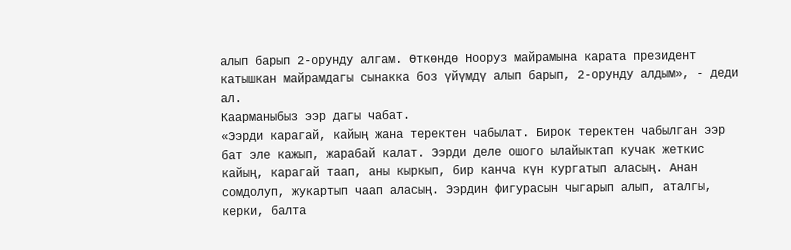алып барып 2-орунду алгам. Өткөндө Нооруз майрамына карата президент катышкан майрамдагы сынакка боз үйүмдү алып барып, 2-орунду алдым», - деди ал.
Каарманыбыз ээр дагы чабат.
«Ээрди карагай, кайың жана теректен чабылат. Бирок теректен чабылган ээр бат эле кажып, жарабай калат. Ээрди деле ошого ылайыктап кучак жеткис кайың, карагай таап, аны кыркып, бир канча күн кургатып аласың. Анан сомдолуп, жукартып чаап аласың. Ээрдин фигурасын чыгарып алып, аталгы, керки, балта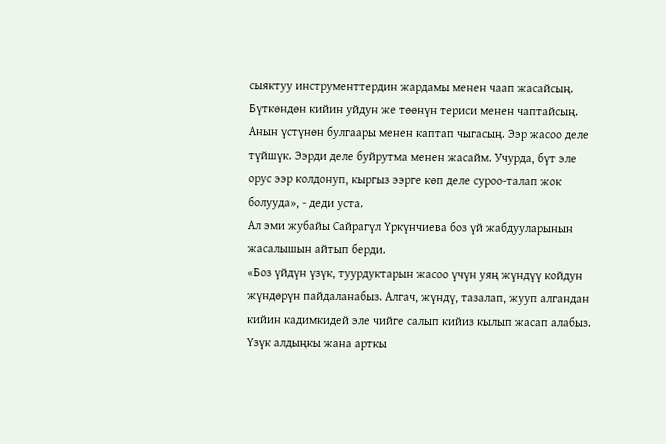сыяктуу инструменттердин жардамы менен чаап жасайсың. Бүткөндөн кийин уйдун же төөнүн териси менен чаптайсың. Анын үстүнөн булгаары менен каптап чыгасың. Ээр жасоо деле түйшүк. Ээрди деле буйрутма менен жасайм. Учурда, бүт эле орус ээр колдонуп, кыргыз ээрге көп деле суроо-талап жок болууда», - деди уста.
Ал эми жубайы Сайрагүл Үркүнчиева боз үй жабдууларынын жасалышын айтып берди.
«Боз үйдүн үзүк, туурдуктарын жасоо үчүн уяң жүндүү койдун жүндөрүн пайдаланабыз. Алгач, жүндү, тазалап, жууп алгандан кийин кадимкидей эле чийге салып кийиз кылып жасап алабыз. Үзүк алдыңкы жана арткы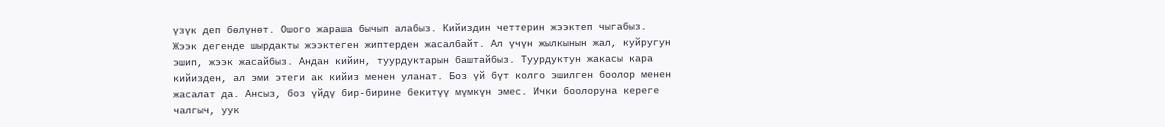үзүк деп бөлүнөт. Ошого жараша бычып алабыз. Кийиздин четтерин жээктеп чыгабыз. Жээк дегенде шырдакты жээктеген жиптерден жасалбайт. Ал үчүн жылкынын жал, куйругун эшип, жээк жасайбыз. Андан кийин, туурдуктарын баштайбыз. Туурдуктун жакасы кара кийизден, ал эми этеги ак кийиз менен уланат. Боз үй бүт колго эшилген боолор менен жасалат да. Ансыз, боз үйдү бир-бирине бекитүү мүмкүн эмес. Ички боолоруна кереге чалгыч, уук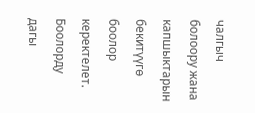чалгыч болоору жана капшыктарын бекитүүгө боолор керектелет. Боолорду дагы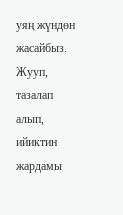уяң жүндөн жасайбыз. Жууп, тазалап алып, ийиктин жардамы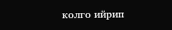колго ийрип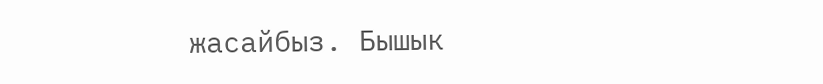жасайбыз. Бышык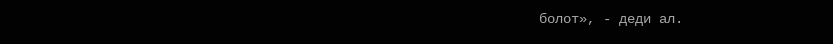болот», - деди ал.